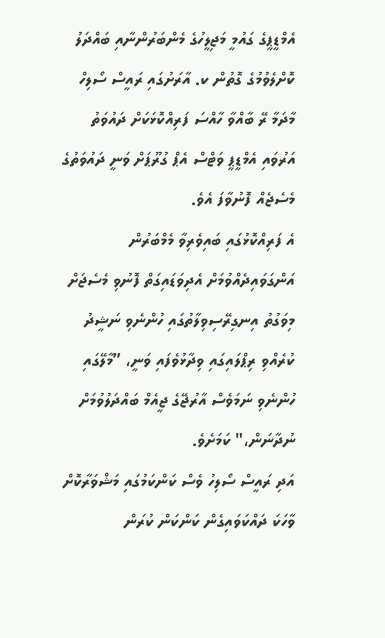އެމްޑީޕީގެ ގައުމީ މަޖިލީހުގެ މެންބަރުންނާއި ބައްދަލު ކޮށްލެވުމުގެ ގޮތުން ކ. އާރަށުގައި ރައީސް ސޯލިހް މާދަމާ ރޭ ބާއްވާ ހާއްސަ ފަރިއްކޮޅަކަށް ދައުވަތު އަރުވައި އެމްޑީޕީ ވަޓްސް އެޕް ގުރޫޕަށް ވަނީ ދައުވަތުގެ މެސެޖެއް ފޮނުވާފަ އެވެ.
އެ ފަރިއްކޮޅުގައި ބައިވެރިވާ މެމްބަރުން އަންގަވައިދެއްވުމަށް އެދިވަޑައިގަތް ފޮނުވި މެސެޖަށް މިވަގުތު އިނގިރޭސިވިލާތުގައި ހުންނެވި ނަޝީދު ކުރެއްވި ރިޕްލައިގައި ވިދާޅުވެފައި ވަނީ، ”މާލޭގައި ހުންނެވި ނަމަވެސް އާރުޖޭގެ ޖީއެމް ބައްދަލުވުމަށް ނުދާނަން،" ކަމަށެވެ.
އަދި ރައީސް ސޯލިހު ވެސް ކަންކަމުގައި މަޝްވަރާކޮށް ވާހަކަ ދައްކަވައިގެން ކަންކަން ކުރަން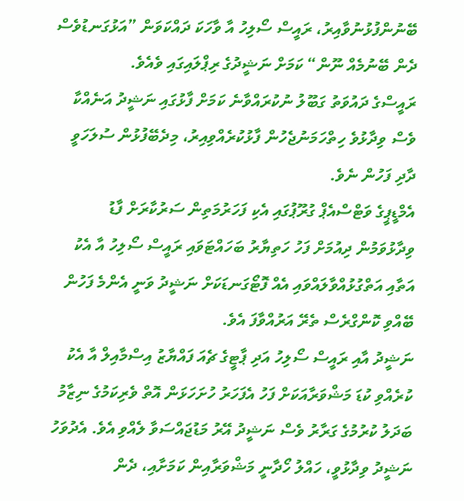ބޭނުންފުޅުނުވާއިރު، ރައީސް ސޯލިހު އާ ވާހަކަ ދައްކަވަން ”އަޅުގަނޑުވެސް ދެން ބޭނުމެއް ނޫން“ ކަމަށް ނަޝީދުގެ ރިޕްލައިގައި ވެއެވެ.
ރައީސްގެ ދައުވަތު ގަބޫލު ނުކުރައްވާނެ ކަމަށް ފާޅުގައި ނަޝީދު އަނެއްކާ ވެސް ވިދާޅުވެ ހިތްހަމަނުޖެހުން ފާޅުކުރެއްވިއިރު، މިދެބޭފުޅުން ސުލަހަވީ ދާދި ފަހުން ނެވެ.
އެމްޑީޕީގެ ވަޓްސްއެޕް ގުރޫޕުގައި އެކި ފަހަރުމަތިން ސަރުކާރަށް ފާޑު ވިދާޅުވަމުން ދިއުމަށް ފަހު ހަތިޔާރު ބަހައްޓަވައި ރައީސް ސޯލިހު އާ އެކު އަތާއި އަތްގުޅުއްވާލައްވައި އެއް ފޮޓޯގަނޑަކަށް ނަޝީދު ވަނީ އެންމެ ފަހުން ބޭއްވި ކޮންގްރެސް ތެރޭ އަރުއްވާފަ އެވެ.
ނަޝީދު އާއި ރައީސް ސޯލިހު އަދި ޕާޓީގެ ޗެއަ ފައްޔާޒު އިސްމާއިލް އާ އެކު ކުރެއްވި ކުޑަ މަޝްވަރާއަކަށް ފަހު އެފަހަރު ހުށަހަޅަން އޮތް ވެރިކަމުގެ ނިޒާމު ބަދަލު ކުރުމުގެ ގަރާރު ވެސް ނަޝީދު އޭރު މަޑުޖައްސަވާ ލެއްވި އެވެ. އެދުވަހު ނަޝީދު ވިދާޅުވީ، ހައްލު ހޯދާނީ މަޝްވަރާއިން ކަމަށާއި، ދެން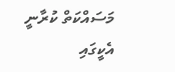މަސައްކަތް ކުރާނީ އެކީގައި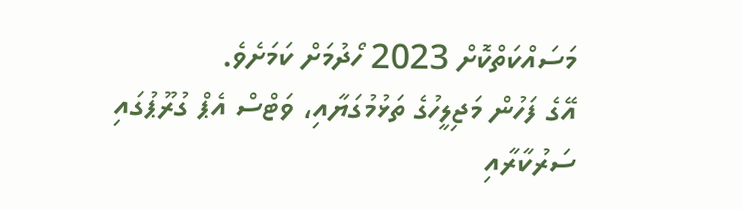މަސައްކަތްކޮށް 2023 ހޯދުމަށް ކަމަށެވެ.
އޭގެ ފަހުން މަޖިލީހުގެ ތަޅުމުގަޔާއި، ވަޓްސް އެޕް ގުރޫޕުގައި ސަރުކާރާއި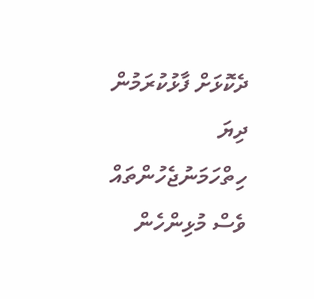ދެކޮޅަށް ފާޅުކުރަމުން ދިޔަ ހިތްހަމަނުޖެހުންތައް ވެސް މުޅިންހެން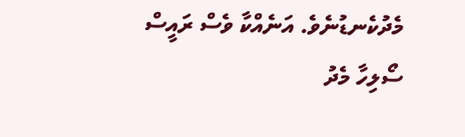މެދުކެނޑުނެވެ. އަނެއްކާ ވެސް ރައީސް ސޯލިހާ މެދު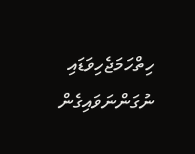ހިތްހަމަޖެހިވަޑައި ނުގަންނަވައިގެން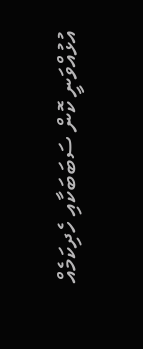އުޅުއްވަނީ ކޮން ސަބަބަކާއި ހެދިކަމެއް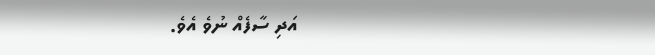އަދި ސާފެއް ނުވެ އެވެ.